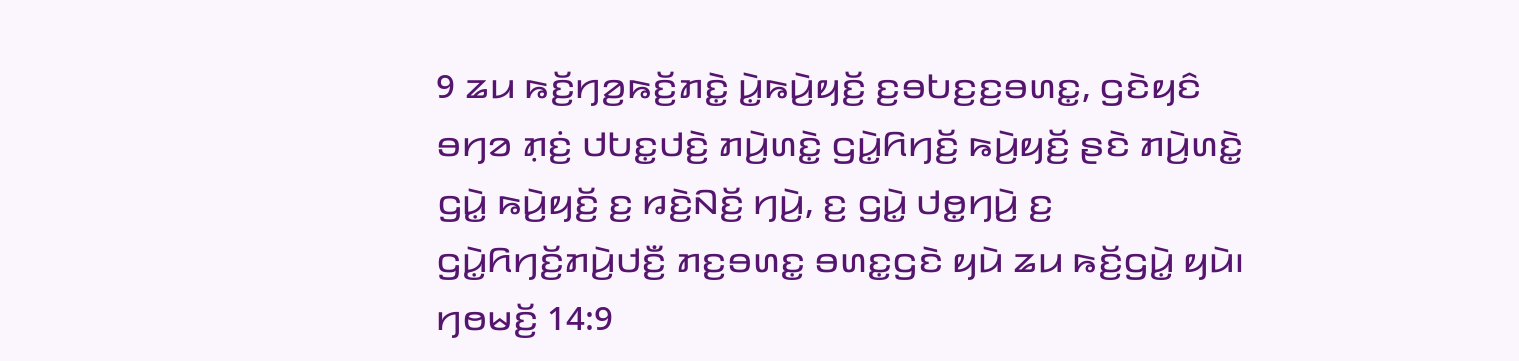9 ꤘꤣ ꤒꤢꤩ꤬ꤚꤤ꤬ꤒꤢꤩ꤬ꤊꤢꤧ꤭ ꤣꤧ꤭ꤒꤣꤧ꤬ꤟꤢꤩ꤬ ꤢ꤬ꤋꤝꤢ꤬ꤢ꤬ꤋꤛꤢ꤭, ꤞꤢꤧꤟꤢꤨ ꤋꤚꤤ ꤊ꤫ꤢꤦ꤬ ꤓꤝꤢ꤭ꤓꤢꤧ꤬ ꤊꤣꤧ꤬ꤛꤢꤧ꤭ ꤞꤣꤧ꤭ꤖꤚꤢꤩ꤬ ꤒꤣꤧ꤬ꤟꤢꤩ꤬ ꤔꤢꤧ ꤊꤣꤧ꤬ꤛꤢꤧ꤭ ꤞꤣꤧ꤭ ꤒꤣꤧ꤬ꤟꤢꤩ꤬ ꤢ꤬ ꤙꤢꤧ꤬ꤡꤢꤩ꤬ ꤚꤣꤧ꤬, ꤢ꤬ ꤞꤣꤧ꤭ ꤓꤥ꤭ꤚꤣꤧ꤬ ꤢ꤬ ꤞꤣꤧ꤭ꤖꤚꤢꤩ꤬ꤊꤣꤧ꤬ꤓꤢꤪ꤬ ꤊꤢ꤬ꤋꤛꤢ꤭ ꤋꤛꤢ꤭ꤞꤢꤧ ꤟꤣꤧ ꤘꤣ ꤒꤢꤩ꤬ꤞꤣꤧ꤭ ꤟꤣꤧ꤯
ꤚꤥꤗꤢꤩ꤬ 14:9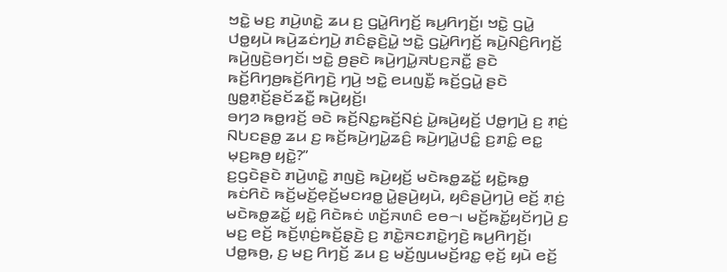ꤠꤢꤧ꤭ ꤗꤢ꤬ ꤊꤣꤧ꤬ꤛꤢꤧ꤭ ꤘꤣ ꤢ꤬ ꤞꤣꤧ꤭ꤖꤚꤢꤩ꤬ ꤒꤣ꤬ꤖꤚꤢꤩ꤬꤯ ꤠꤢꤧ꤭ ꤞꤣꤧ꤭ ꤓꤥ꤭ꤟꤣꤧ ꤒꤣꤧ꤬ꤘꤢꤦꤚꤣꤧ꤬ ꤊꤢꤨꤔ꤫ꤢꤧ꤬ꤣꤧ꤭ ꤠꤢꤧ꤭ ꤞꤣꤧ꤭ꤖꤚꤢꤩ꤬ ꤒꤣꤧ꤬ꤡꤢꤨ꤬ꤖꤚꤢꤩ꤬ ꤒꤣꤧ꤬ꤜꤢꤧ꤬ꤋꤚꤢꤩ꤯ ꤠꤢꤧ꤭ ꤥ꤬ꤔꤢꤧ ꤒꤣꤧ꤬ꤚꤣꤧ꤭ꤏꤝꤢ꤬ꤏꤢꤪ꤭ ꤔꤢꤧ ꤒꤢꤩ꤬ꤖꤚꤥ꤬ꤒꤢꤩ꤬ꤖꤚꤢꤧ꤬ ꤚꤣꤧ꤬ ꤠꤢꤧ꤭ ꤕꤣꤜꤢꤪ꤭ ꤒꤢꤩ꤬ꤞꤣꤧ꤭ ꤔꤢꤧ ꤜꤥ꤭ꤊ꤫ꤢꤩ꤬ꤔꤢꤩꤘꤢꤪ꤭ ꤒꤣꤧ꤬ꤟꤢꤩ꤬꤯
ꤋꤚꤤ ꤒꤥ꤭ꤙꤢꤩ꤬ ꤋꤢꤧ ꤒꤢꤩ꤬ꤡꤢ꤭ꤒꤢꤩ꤬ꤡꤢꤦ꤬ ꤣꤧ꤭ꤒꤣꤧ꤬ꤟꤢꤩ꤬ ꤓꤥ꤭ꤚꤣꤧ꤬ ꤢ꤬ ꤊ꤫ꤢꤦ꤬ ꤡꤝꤢꤔꤥ꤭ ꤘꤣ ꤢ꤬ ꤒꤢꤩ꤬ꤒꤣꤧ꤬ꤚꤣꤧ꤭ꤘꤢꤨ꤬ ꤒꤣꤧ꤬ꤚꤣꤧ꤭ꤓꤢꤨ꤭ ꤢ꤬ꤊꤢꤨ꤭ ꤕꤢ꤭ ꤗ꤫ꤢ꤬ꤒꤥ꤬ ꤟꤢꤧ꤭?”
ꤢ꤬ꤞꤢꤧꤔꤢꤧ ꤊꤣꤧ꤬ꤛꤢꤧ꤭ ꤊꤜꤢꤧ꤬ ꤒꤣꤧ꤬ꤟꤢꤩ꤬ ꤗꤢꤧꤒꤥ꤭ꤘꤢꤩ꤭ ꤟꤢꤧ꤭ꤒꤥ꤭ ꤒꤢꤦꤖꤢꤧ ꤒꤢꤩ꤬ꤗꤢꤩ꤬ꤕ꤫ꤢꤩ꤬ꤗꤢꤙꤥ꤭ ꤣꤧ꤭ꤔꤣꤧ꤬ꤟꤣꤧ, ꤟꤢꤨꤔꤣꤧ꤬ꤚꤣꤧ꤬ ꤕꤢꤩ꤬ ꤊ꤫ꤢꤦ꤬ ꤗꤢꤧꤒꤥ꤭ꤘꤢꤩ꤭ ꤟꤢꤧ꤭ ꤖꤢꤧꤒꤢꤦ ꤛꤢꤩ꤬ꤏꤛꤢꤨ ꤕꤥ꤮꤯ ꤗꤢꤩ꤬ꤒꤢꤩ꤭ꤟꤢꤩꤚꤣꤧ꤬ ꤢ꤬ ꤗꤢ꤬ ꤕꤢꤩ꤬ ꤒꤢꤩ꤬ꤛ꤫ꤢꤦ꤬ꤒꤢꤩ꤬ꤔ꤫ꤢꤧ꤬ ꤢ꤬ ꤊꤢꤧ꤭ꤏꤢꤊꤢꤧ꤭ꤚꤢꤧ꤬ ꤒꤣ꤬ꤖꤚꤢꤩ꤬꤯ ꤓꤥ꤭ꤒꤥ꤬, ꤢ꤬ ꤗꤢ꤬ ꤖꤚꤢꤩ꤬ ꤘꤣ ꤢ꤬ ꤗꤢꤩ꤬ꤜꤣꤗꤢꤩ꤬ꤙꤢ꤭ ꤕ꤫ꤢꤩ꤬ ꤟꤣꤧ ꤕꤢꤩ꤬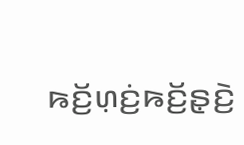ꤒꤢꤩ꤬ꤛ꤫ꤢꤦ꤬ꤒꤢꤩ꤬ꤔ꤫ꤢꤧ꤬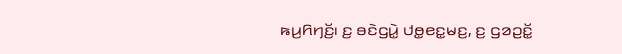ꤒꤣ꤬ꤖꤚꤢꤩ꤬꤯ ꤢ꤬ ꤋꤢꤧꤞꤣꤧ꤭ ꤓꤥ꤭ꤕꤢ꤭ꤗꤢ꤬, ꤢ꤬ ꤞꤤꤑꤢꤩ꤭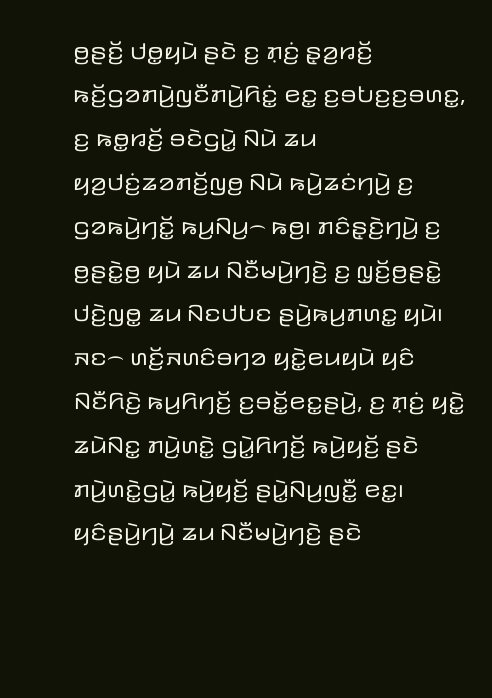ꤥ꤬ꤔꤢꤩ꤬ ꤓꤥ꤭ꤟꤣꤧ ꤔꤢꤧ ꤢ꤬ ꤊ꤫ꤢꤦ꤬ ꤔ꤫ꤤ꤬ꤙꤢꤩ꤬ ꤒꤢꤩ꤬ꤞꤤꤊꤣꤧ꤬ꤜꤢꤪꤊꤣꤧ꤬ꤖꤢꤦ꤭ ꤕꤢ꤭ ꤢ꤬ꤋꤝꤢ꤬ꤢ꤬ꤋꤛꤢ꤭, ꤢ꤬ ꤒꤥ꤭ꤙꤢꤩ꤬ ꤋꤢꤧꤞꤣꤧ꤭ ꤡꤣꤧ ꤘꤣ ꤟꤤ꤬ꤓꤢꤦ꤬ꤘꤤꤊꤢꤩ꤬ꤜꤥ꤬ ꤡꤣꤧ ꤒꤣꤧ꤬ꤘꤢꤦꤚꤣꤧ꤬ ꤢ꤬ ꤞꤤꤒꤣꤧ꤬ꤚꤢꤩ꤭ ꤒꤣ꤬ꤡꤣ꤬꤮ ꤒꤥ꤬꤯ ꤊꤢꤨꤔ꤫ꤢꤧ꤬ꤚꤣꤧ꤬ ꤢ꤬ ꤥ꤬ꤔꤢꤧ꤭ꤥ꤬ ꤟꤣꤧ ꤘꤣ ꤡꤢꤪꤗꤣꤧ꤬ꤚꤢꤧ꤬ ꤢ꤬ ꤜ꤫ꤢꤩ꤬ꤥ꤬ꤔꤢꤧ꤭ ꤓꤢꤧ꤬ꤜꤥ꤭ ꤘꤣ ꤡꤢꤓꤝꤢ ꤔꤣꤧ꤬ꤒꤣ꤬ꤊꤛꤢ꤭ ꤟꤣꤧ꤯
ꤏꤢ꤮ ꤛꤢꤩ꤬ꤏꤛꤢꤨꤋꤚꤤ ꤟꤢꤧ꤭ꤕꤣꤟꤣꤧ ꤟꤢꤨ ꤡꤢꤪꤖꤢꤧ꤬ ꤒꤣ꤬ꤖꤚꤢꤩ꤬ ꤢ꤬ꤋꤢꤩ꤭ꤕꤢ꤭ꤔꤣꤧ꤬, ꤢ꤬ ꤊ꤫ꤢꤦ꤬ ꤟꤢꤧ꤭ ꤘꤣꤧꤡꤢ꤭ ꤊꤣꤧ꤬ꤛꤢꤧ꤭ ꤞꤣꤧ꤭ꤖꤚꤢꤩ꤬ ꤒꤣꤧ꤬ꤟꤢꤩ꤬ ꤔꤢꤧ ꤊꤣꤧ꤬ꤛꤢꤧ꤭ꤞꤣꤧ꤭ ꤒꤣꤧ꤬ꤟꤢꤩ꤬ ꤔꤣꤧ꤭ꤡꤣ꤬ꤜꤢꤪ꤭ ꤕꤢ꤭꤯ ꤟꤢꤨꤔꤣꤧ꤬ꤚꤣꤧ꤬ ꤘꤣ ꤡꤢꤪꤗꤣꤧ꤬ꤚꤢꤧ꤬ ꤔꤢꤧ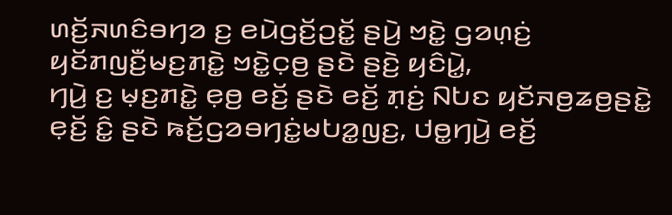ꤛꤢꤩ꤬ꤏꤛꤢꤨꤋꤚꤤ ꤢ꤬ ꤕꤣꤧꤞꤢꤩ꤬ꤑꤢꤩ꤭ ꤔꤣꤧ꤬ ꤠꤢꤧ꤭ ꤞꤤꤛ꤫ꤢꤦ꤬ ꤟꤢꤩꤊꤜꤢꤪ꤬ꤗꤢ꤬ꤊꤢꤧ꤭ ꤠꤢꤧ꤭ꤍ꤫ꤥ꤬ ꤔꤢꤧ ꤔꤢꤧ꤬ ꤟꤢꤨꤣꤧ꤭,
ꤚꤣꤧ꤬ ꤢ꤬ ꤗ꤫ꤢ꤬ꤊꤢꤧ꤭ ꤕ꤫ꤥ꤬ ꤕꤢꤩ꤬ ꤔꤢꤧ ꤕꤢꤩ꤬ ꤊ꤫ꤢꤦ꤬ ꤡꤝꤢ ꤟꤢꤩꤏꤥ꤬ꤘꤥ꤬ꤔꤢꤧ꤭ ꤕ꤫ꤢꤩ꤬ ꤢꤨ꤭ ꤔꤢꤧ ꤒꤢꤩ꤬ꤞꤤꤋꤚꤢꤦ꤭ꤗꤝꤤ꤭ꤜꤢ꤬, ꤓꤥ꤭ꤚꤣꤧ꤬ ꤕꤢꤩ꤬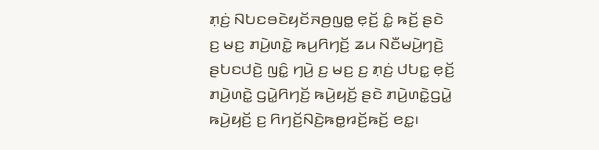ꤊ꤫ꤢꤦ꤬ ꤡꤝꤢꤋꤢꤧꤟꤢꤩꤏꤥ꤬ꤜꤥ꤭ ꤕ꤫ꤢꤩ꤬ ꤢꤨ꤭ ꤒꤢꤩ꤬ ꤔꤢꤧ ꤢ꤬ ꤗꤢ꤬ ꤊꤣꤧ꤬ꤛꤢꤧ꤭ ꤒꤣ꤬ꤖꤚꤢꤩ꤬ ꤘꤣ ꤡꤢꤪꤗꤣꤧ꤬ꤚꤢꤧ꤬ ꤔꤝꤢꤓꤢꤧ꤬ ꤜꤢꤨ꤭ ꤚꤣꤧ꤬ ꤢ꤬ ꤗꤢ꤬ ꤢ꤬ ꤊ꤫ꤢꤦ꤬ ꤓꤝꤢ꤭ ꤕ꤫ꤢꤩ꤬ ꤊꤣꤧ꤬ꤛꤢꤧ꤭ ꤞꤣꤧ꤭ꤖꤚꤢꤩ꤬ ꤒꤣꤧ꤬ꤟꤢꤩ꤬ ꤔꤢꤧ ꤊꤣꤧ꤬ꤛꤢꤧ꤭ꤞꤣꤧ꤭ ꤒꤣꤧ꤬ꤟꤢꤩ꤬ ꤢ꤬ ꤖꤚꤢꤩ꤬ꤡꤢꤧ꤬ꤒꤥ꤭ꤙꤢꤩ꤬ꤒꤢꤩ꤬ ꤕꤢ꤭꤯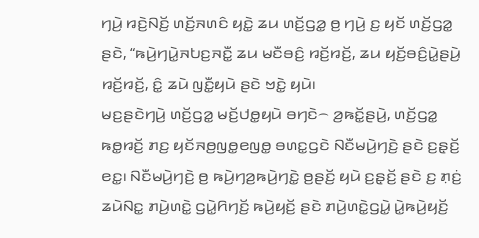ꤚꤣꤧ꤬ ꤙꤢꤧ꤬ꤡꤢꤩ꤬ ꤛꤢꤩ꤬ꤏꤛꤢꤨ ꤟꤢꤧ꤭ ꤘꤣ ꤛꤢꤩ꤬ꤞꤤ꤭ ꤥ꤬ ꤚꤣꤧ꤬ ꤢ꤬ ꤟꤢꤩ ꤛꤢꤩ꤬ꤞꤤ꤭ ꤔꤢꤧ, “ꤒꤣꤧ꤬ꤚꤣꤧ꤭ꤏꤝꤢ꤬ꤏꤢꤪ꤭ ꤘꤣ ꤗꤢꤪꤋꤢꤨ꤬ ꤙꤢꤩ꤬ꤙꤢꤩ꤬, ꤘꤣ ꤟꤢꤩ꤬ꤋꤢꤨ꤬ꤣꤧ꤭ꤔꤣꤧ꤬ ꤙꤢꤩ꤬ꤙꤢꤩ꤬, ꤢꤨ꤭ ꤘꤣꤧ ꤜꤢꤪ꤭ꤟꤣꤧ ꤔꤢꤧ ꤠꤢꤧ꤭ ꤟꤣꤧ꤯
ꤗꤢ꤬ꤔꤢꤧꤚꤣꤧ꤬ ꤛꤢꤩ꤬ꤞꤤ꤭ ꤗꤢꤩ꤬ꤓꤥ꤭ꤟꤣꤧ ꤋꤚꤢꤧ꤮ ꤤ꤬ꤒꤢꤩ꤭ꤔꤣꤧ꤬, ꤛꤢꤩ꤬ꤞꤤ꤭ ꤒꤥ꤭ꤙꤢꤩ꤬ ꤊꤢ꤬ ꤟꤢꤩꤏꤥ꤬ꤜꤥ꤭ꤕꤜꤥ꤭ ꤋꤛꤢ꤭ꤞꤢꤧ ꤡꤢꤪꤗꤣꤧ꤬ꤚꤢꤧ꤬ ꤔꤢꤧ ꤢ꤬ꤔ꤫ꤢꤩ꤬ ꤕꤢ꤭꤯ ꤡꤢꤪꤗꤣꤧ꤬ꤚꤢꤧ꤬ ꤥ꤬ ꤒꤣꤧ꤬ꤚꤤ꤬ꤒꤣꤧ꤬ꤚꤢꤧ꤭ ꤥ꤬ꤔꤢꤩ꤬ ꤟꤣꤧ ꤢ꤬ꤔ꤫ꤢꤩ꤬ ꤔꤢꤧ ꤢ꤬ ꤊ꤫ꤢꤦ꤬ ꤘꤣꤧꤡꤢ꤭ ꤊꤣꤧ꤬ꤛꤢꤧ꤭ ꤞꤣꤧ꤭ꤖꤚꤢꤩ꤬ ꤒꤣꤧ꤬ꤟꤢꤩ꤬ ꤔꤢꤧ ꤊꤣꤧ꤬ꤛꤢꤧ꤭ꤞꤣꤧ꤭ ꤣꤧ꤭ꤒꤣꤧ꤬ꤟꤢꤩ꤬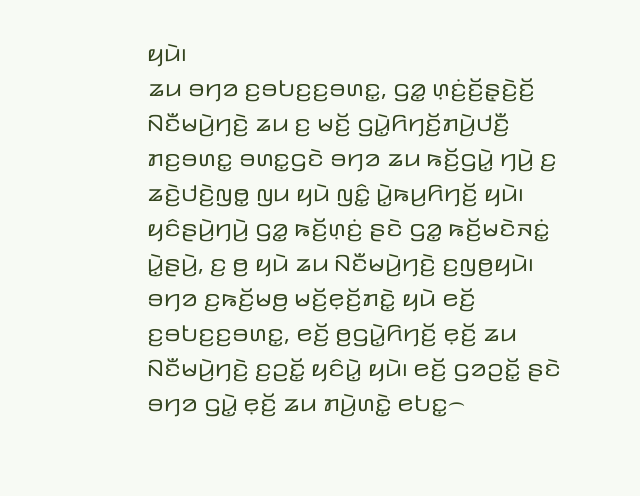ꤟꤣꤧ꤯
ꤘꤣ ꤋꤚꤤ ꤢ꤬ꤋꤝꤢ꤬ꤢ꤬ꤋꤛꤢ꤭, ꤞꤤ꤭ ꤛ꤫ꤢꤦ꤬ꤢꤩ꤬ꤔ꤫ꤢꤧ꤬ꤢꤩ꤬ ꤡꤢꤪꤗꤣꤧ꤬ꤚꤢꤧ꤬ ꤘꤣ ꤢ꤬ ꤗꤢꤩ꤬ ꤞꤣꤧ꤭ꤖꤚꤢꤩ꤬ꤊꤣꤧ꤬ꤓꤢꤪ꤬ ꤊꤢ꤬ꤋꤛꤢ꤭ ꤋꤛꤢ꤭ꤞꤢꤧ ꤋꤚꤤ ꤘꤣ ꤒꤢꤩ꤬ꤞꤣꤧ꤭ ꤚꤣꤧ꤬ ꤢ꤬ ꤘꤢꤧ꤬ꤓꤢꤧ꤬ꤜꤥ꤭ ꤜꤣ ꤟꤣꤧ ꤜꤢꤨ꤭ ꤣꤧ꤭ꤒꤣ꤬ꤖꤚꤢꤩ꤬ ꤟꤣꤧ꤯ ꤟꤢꤨꤔꤣꤧ꤬ꤚꤣꤧ꤬ ꤞꤤ꤭ ꤒꤢꤩ꤬ꤛ꤫ꤢꤦ꤬ ꤔꤢꤧ ꤞꤤ꤭ ꤒꤢꤩ꤬ꤗꤢꤧꤏꤢꤦ꤭ ꤣꤧ꤭ꤔꤣꤧ꤬, ꤢ꤬ ꤥ꤬ ꤟꤣꤧ ꤘꤣ ꤡꤢꤪꤗꤣꤧ꤬ꤚꤢꤧ꤬ ꤢ꤬ꤜꤥ꤬ꤟꤣꤧ꤯
ꤋꤚꤤ ꤢ꤬ꤒꤢꤩ꤬ꤗꤥ꤬ ꤗꤢꤩ꤬ꤕ꤫ꤢꤩ꤬ꤊꤢꤧ꤭ ꤟꤣꤧ ꤕꤢꤩ꤬ ꤢ꤬ꤋꤝꤢ꤬ꤢ꤬ꤋꤛꤢ꤭, ꤕꤢꤩ꤬ ꤥ꤬ꤞꤣꤧ꤭ꤖꤚꤢꤩ꤬ ꤕ꤫ꤢꤩ꤬ ꤘꤣ ꤡꤢꤪꤗꤣꤧ꤬ꤚꤢꤧ꤬ ꤢ꤬ꤑꤢꤩ꤭ ꤟꤢꤨꤣꤧ꤭ ꤟꤣꤧ꤯ ꤕꤢꤩ꤬ ꤞꤤꤑꤢꤩ꤭ ꤔꤢꤧ ꤋꤚꤤ ꤞꤣꤧ꤭ ꤕ꤫ꤢꤩ꤬ ꤘꤣ ꤊꤣꤧ꤬ꤛꤢꤧ꤭ ꤕꤝꤢ꤭꤮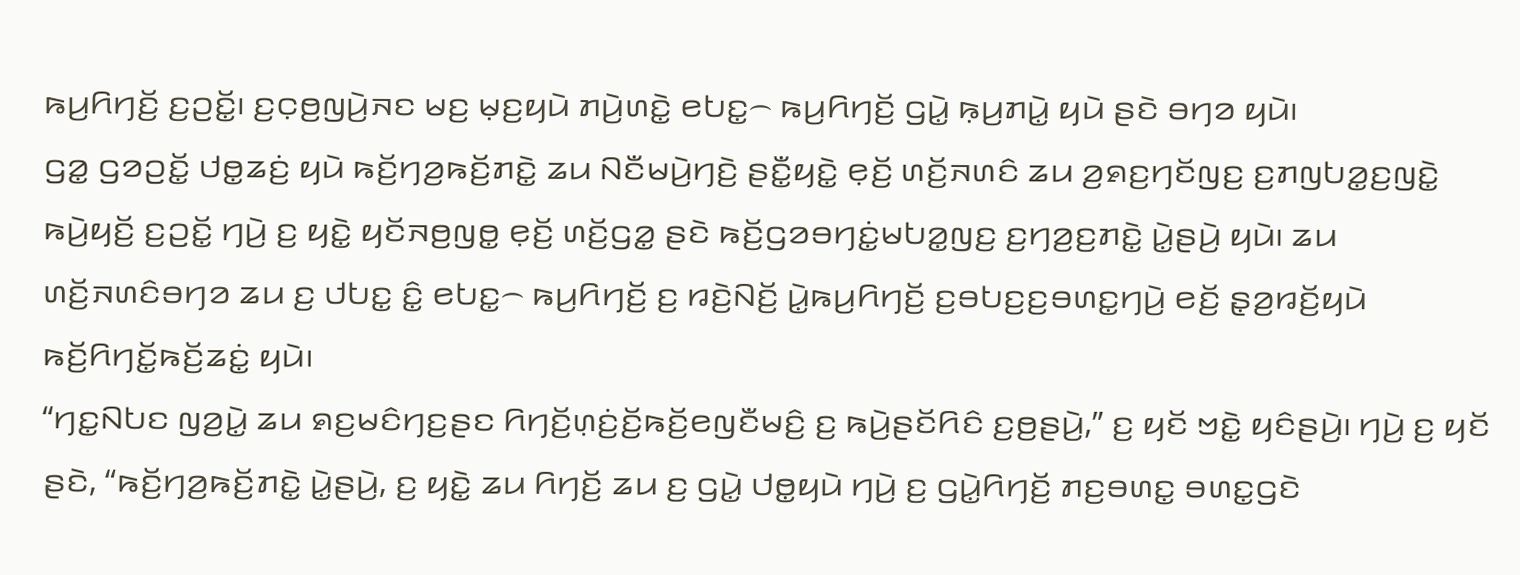ꤒꤣ꤬ꤖꤚꤢꤩ꤬ ꤢ꤬ꤑꤢꤩ꤭꤯ ꤢ꤬ꤍ꤫ꤥ꤬ꤜꤣꤧ꤬ꤏꤢ ꤗꤢ꤬ ꤗ꤫ꤢ꤬ꤟꤣꤧ ꤊꤣꤧ꤬ꤛꤢꤧ꤭ ꤕꤝꤢ꤭꤮ ꤒꤣ꤬ꤖꤚꤢꤩ꤬ ꤞꤣꤧ꤭ ꤒ꤫ꤣ꤬ꤊꤣꤧ꤭ ꤟꤣꤧ ꤔꤢꤧ ꤋꤚꤤ ꤟꤣꤧ꤯
ꤞꤤ꤭ ꤞꤤꤑꤢꤩ꤭ ꤓꤥ꤭ꤘꤢꤦ꤬ ꤟꤣꤧ ꤒꤢꤩ꤬ꤚꤤ꤬ꤒꤢꤩ꤬ꤊꤢꤧ꤭ ꤘꤣ ꤡꤢꤪꤗꤣꤧ꤬ꤚꤢꤧ꤬ ꤔꤢꤪ꤭ꤟꤢꤧ꤭ ꤕ꤫ꤢꤩ꤬ ꤛꤢꤩ꤬ꤏꤛꤢꤨ ꤘꤣ ꤤ꤬ꤎꤢ꤬ꤚꤢꤩꤜꤢ꤬ ꤢ꤬ꤊꤜꤝꤤ꤭ꤢ꤬ꤜꤢꤧ꤭ ꤒꤣꤧ꤬ꤟꤢꤩ꤬ ꤢ꤬ꤑꤢꤩ꤭ ꤚꤣꤧ꤬ ꤢ꤬ ꤟꤢꤧ꤭ ꤟꤢꤩꤏꤥ꤬ꤜꤥ꤭ ꤕ꤫ꤢꤩ꤬ ꤛꤢꤩ꤬ꤞꤤ꤭ ꤔꤢꤧ ꤒꤢꤩ꤬ꤞꤤꤋꤚꤢꤦ꤭ꤗꤝꤤ꤭ꤜꤢ꤬ ꤢ꤬ꤚꤤ꤬ꤢ꤬ꤊꤢꤧ꤭ ꤣꤧ꤭ꤔꤣꤧ꤬ ꤟꤣꤧ꤯ ꤘꤣ ꤛꤢꤩ꤬ꤏꤛꤢꤨꤋꤚꤤ ꤘꤣ ꤢ꤬ ꤓꤝꤢ꤭ ꤢꤨ꤭ ꤕꤝꤢ꤭꤮ ꤒꤣ꤬ꤖꤚꤢꤩ꤬ ꤢ꤬ ꤙꤢꤧ꤬ꤡꤢꤩ꤬ ꤣꤧ꤭ꤒꤣ꤬ꤖꤚꤢꤩ꤬ ꤢ꤬ꤋꤝꤢ꤬ꤢ꤬ꤋꤛꤢ꤭ꤚꤣꤧ꤬ ꤕꤢꤩ꤬ ꤔ꤫ꤤ꤬ꤙꤢꤩ꤬ꤟꤣꤧ ꤒꤢꤩ꤬ꤖꤚꤢꤩ꤭ꤒꤢꤩ꤬ꤘꤢꤦ꤭ ꤟꤣꤧ꤯
“ꤚꤢ꤭ꤡꤝꤢ ꤜꤤ꤬ꤣꤧ꤭ ꤘꤣ ꤎꤢ꤬ꤗꤢꤨꤚꤢ꤬ꤔꤢ ꤖꤚꤢꤩ꤬ꤛ꤫ꤢꤦ꤬ꤢꤩ꤬ꤒꤢꤩ꤬ꤕꤜꤢꤪꤗꤢꤨ꤬ ꤢ꤬ ꤒꤣꤧ꤬ꤔꤢꤩꤖꤢꤨ ꤢ꤬ꤥ꤬ꤔꤣꤧ꤬,” ꤢ꤬ ꤟꤢꤩ ꤠꤢꤧ꤭ ꤟꤢꤨꤔꤣꤧ꤬꤯ ꤚꤣꤧ꤬ ꤢ꤬ ꤟꤢꤩ ꤔꤢꤧ, “ꤒꤢꤩ꤬ꤚꤤ꤬ꤒꤢꤩ꤬ꤊꤢꤧ꤭ ꤣꤧ꤭ꤔꤣꤧ꤬, ꤢ꤬ ꤟꤢꤧ꤭ ꤘꤣ ꤖꤚꤢꤩ꤬ ꤘꤣ ꤢ꤬ ꤞꤣꤧ꤭ ꤓꤥ꤭ꤟꤣꤧ ꤚꤣꤧ꤬ ꤢ꤬ ꤞꤣꤧ꤭ꤖꤚꤢꤩ꤬ ꤊꤢ꤬ꤋꤛꤢ꤭ ꤋꤛꤢ꤭ꤞꤢꤧ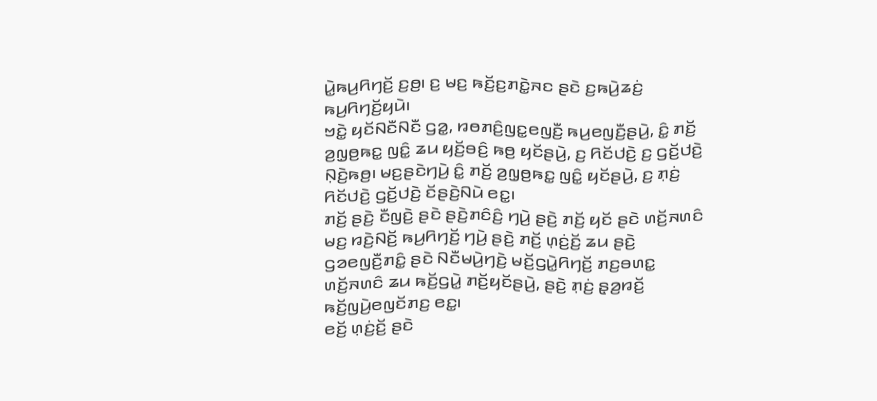ꤣꤧ꤭ꤒꤣ꤬ꤖꤚꤢꤩ꤬ ꤢ꤬ꤥ꤬꤯ ꤢ꤬ ꤗꤢ꤬ ꤒꤢꤩ꤬ꤢ꤬ꤊꤢꤧ꤭ꤏꤢ ꤔꤢꤧ ꤢ꤬ꤒꤣꤧ꤬ꤘꤢꤦ꤬ ꤒꤣ꤬ꤖꤚꤢꤩ꤬ꤟꤣꤧ꤯
ꤠꤢꤧ꤭ ꤟꤢꤩꤡꤢꤪꤡꤢꤪ ꤞꤤ꤭, ꤙꤥꤊꤢꤨ꤬ꤜꤢ꤭ꤕꤜꤢꤪ꤬ ꤒꤣ꤬ꤕꤜꤢꤪ꤬ꤔꤣꤧ꤬, ꤢꤨ꤭ ꤊꤢꤩ꤬ ꤤ꤬ꤜ꤫ꤥ꤬ꤒꤢ꤭ ꤜꤢꤨ꤭ ꤘꤣ ꤟꤢꤩ꤬ꤋꤢꤨ꤬ ꤒꤥ꤬ ꤟꤢꤩꤔꤣꤧ꤬, ꤢ꤬ ꤖꤢꤩꤓꤢꤧ꤬ ꤢ꤬ ꤞꤢꤩ꤬ꤓꤢꤧ꤬ ꤡ꤫ꤢꤧ꤬ꤒꤥ꤬꤯ ꤗꤢ꤬ꤔꤢꤧꤚꤣꤧ꤬ ꤢꤨ꤭ ꤊꤢꤩ꤬ ꤤ꤬ꤜ꤫ꤥ꤬ꤒꤢ꤭ ꤜꤢꤨ꤭ ꤟꤢꤩꤔꤣꤧ꤬, ꤢ꤬ ꤊ꤫ꤢꤦ꤬ ꤖꤢꤩꤓꤢꤧ꤬ ꤞꤢꤩ꤬ꤓꤢꤧ꤬ ꤢꤩꤔꤢꤧ꤬ꤡꤣꤧ ꤕꤢ꤭꤯
ꤊꤢꤩ꤬ ꤔꤢꤧ꤬ ꤢꤪꤜꤢꤧ꤬ ꤔꤢꤧ ꤔꤢꤧ꤬ꤊꤢꤨꤢꤨ꤬ ꤚꤣꤧ꤬ ꤔꤢꤧ꤬ ꤊꤢꤩ꤬ ꤟꤢꤩ ꤔꤢꤧ ꤛꤢꤩ꤬ꤏꤛꤢꤨ ꤗꤢ꤬ ꤙꤢꤧ꤬ꤡꤢꤩ꤬ ꤒꤣ꤬ꤖꤚꤢꤩ꤬ ꤚꤣꤧ꤬ ꤔꤢꤧ꤬ ꤊꤢꤩ꤬ ꤛ꤫ꤢꤦ꤬ꤢꤩ꤬ ꤘꤣ ꤔꤢꤧ꤬ ꤞꤤꤕꤜꤢꤪ꤬ꤊꤢꤨ꤭ ꤔꤢꤧ ꤡꤢꤪꤗꤣꤧ꤬ꤚꤢꤧ꤬ ꤗꤢꤩ꤬ꤞꤣꤧ꤭ꤖꤚꤢꤩ꤬ ꤊꤢ꤬ꤋꤛꤢ꤭ ꤛꤢꤩ꤬ꤏꤛꤢꤨ ꤘꤣ ꤒꤢꤩ꤬ꤞꤣꤧ꤭ ꤊꤢꤩ꤬ꤟꤢꤩꤔꤣꤧ꤬, ꤔꤢꤧ꤬ ꤊ꤫ꤢꤦ꤬ ꤔ꤫ꤤ꤬ꤙꤢꤩ꤬ ꤒꤢꤩ꤬ꤜꤣꤧ꤬ꤕꤜꤢꤩꤊꤢ꤬ ꤕꤢ꤭꤯
ꤕꤢꤩ꤬ ꤛ꤫ꤢꤦ꤬ꤢꤩ꤬ ꤔꤢꤧ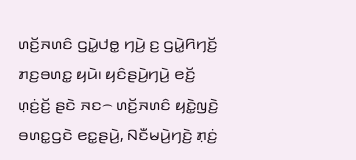ꤛꤢꤩ꤬ꤏꤛꤢꤨ ꤞꤣꤧ꤭ꤓꤥ꤭ ꤚꤣꤧ꤬ ꤢ꤬ ꤞꤣꤧ꤭ꤖꤚꤢꤩ꤬ ꤊꤢ꤬ꤋꤛꤢ꤭ ꤟꤣꤧ꤯ ꤟꤢꤨꤔꤣꤧ꤬ꤚꤣꤧ꤬ ꤕꤢꤩ꤬ ꤛ꤫ꤢꤦ꤬ꤢꤩ꤬ ꤔꤢꤧ ꤏꤢ꤮ ꤛꤢꤩ꤬ꤏꤛꤢꤨ ꤟꤢꤧ꤭ꤜꤢꤧ꤬ ꤋꤛꤢ꤭ꤞꤢꤧ ꤕꤢ꤭ꤔꤣꤧ꤬, ꤡꤢꤪꤗꤣꤧ꤬ꤚꤢꤧ꤬ ꤊ꤫ꤢꤦ꤬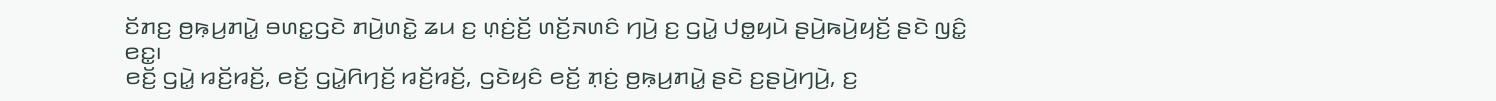ꤢꤩꤊꤢ꤬ ꤥ꤬ꤒ꤫ꤣ꤬ꤊꤣꤧ꤭ ꤋꤛꤢ꤭ꤞꤢꤧ ꤊꤣꤧ꤬ꤛꤢꤧ꤭ ꤘꤣ ꤢ꤬ ꤛ꤫ꤢꤦ꤬ꤢꤩ꤬ ꤛꤢꤩ꤬ꤏꤛꤢꤨ ꤚꤣꤧ꤬ ꤢ꤬ ꤞꤣꤧ꤭ ꤓꤥ꤭ꤟꤣꤧ ꤔꤣꤧ꤬ꤒꤣꤧ꤬ꤟꤢꤩ꤬ ꤔꤢꤧ ꤜꤢꤨ꤭ ꤕꤢ꤭꤯
ꤕꤢꤩ꤬ ꤞꤣꤧ꤭ ꤙꤢꤩ꤬ꤙꤢꤩ꤬, ꤕꤢꤩ꤬ ꤞꤣꤧ꤭ꤖꤚꤢꤩ꤬ ꤙꤢꤩ꤬ꤙꤢꤩ꤬, ꤞꤢꤧꤟꤢꤨ ꤕꤢꤩ꤬ ꤊ꤫ꤢꤦ꤬ ꤥ꤬ꤒ꤫ꤣ꤬ꤊꤣꤧ꤭ ꤔꤢꤧ ꤢ꤬ꤔꤣꤧ꤬ꤚꤣꤧ꤬, ꤢ꤬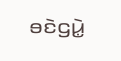ꤋꤢꤧꤞꤣꤧ꤭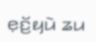ꤕ꤫ꤢꤩ꤬ꤟꤣꤧ ꤘꤣ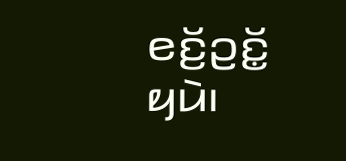ꤕꤢꤩ꤬ꤑꤢꤩ꤭ ꤟꤣꤧ꤯